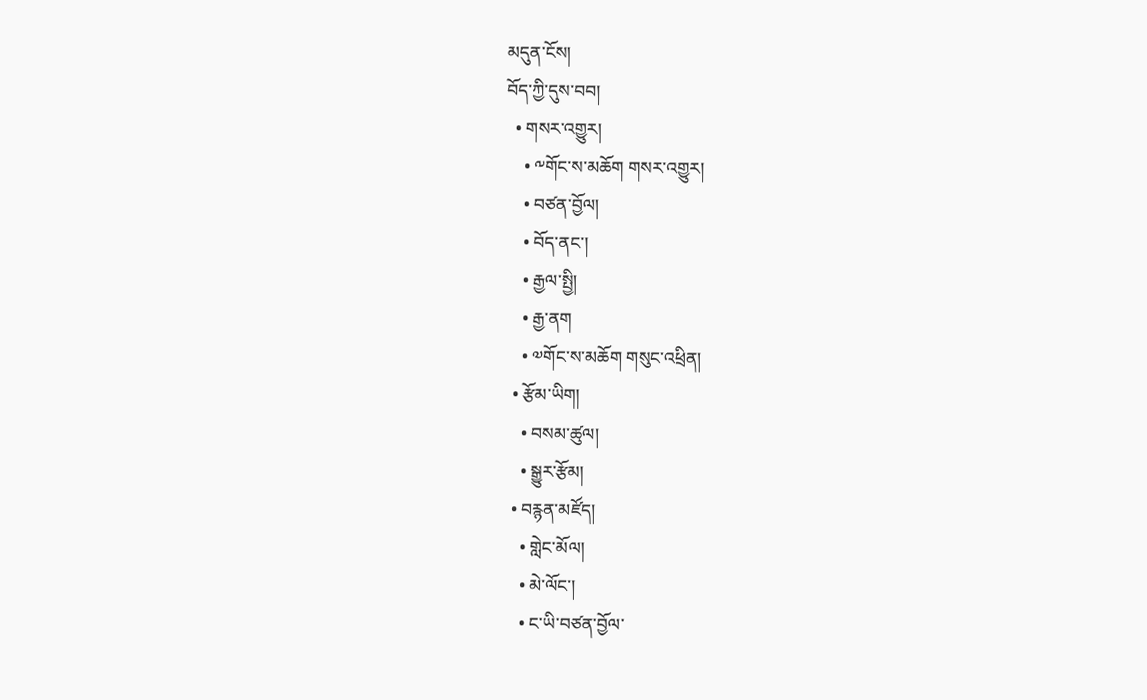མདུན་ངོས།
བོད་ཀྱི་དུས་བབ།
  • གསར་འགྱུར།
    • ༸གོང་ས་མཆོག གསར་འགྱུར།
    • བཙན་བྱོལ།
    • བོད་ནང་།
    • རྒྱལ་སྤྱི།
    • རྒྱ་ནག
    • ༧གོང་ས་མཆོག གསུང་འཕྲིན།
  • རྩོམ་ཡིག།
    • བསམ་ཚུལ།
    • སྒྱུར་རྩོམ།
  • བརྙན་མཛོད།
    • གླེང་མོལ།
    • མེ་ལོང་།
    • ང་ཡི་བཙན་བྱོལ་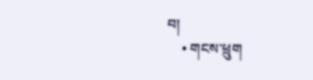བ།
    • གངས་ཕྲུག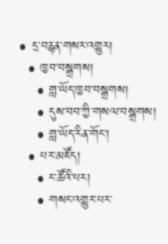• དྲ་བརྙན་གསར་འགྱུར།
  • ཁྱབ་བསྒྲགས།
    • གླ་ཡོད་ཁྱབ་བསྒྲགས།
    • དུས་བབ་ཀྱི་གསལ་བསྒྲགས།
    • གླ་ཡོད་རིན་གོང་།
  • པར་མཛོད།
    • ང་ཚོའི་པར།
    • གསང་འགྱུར་པར་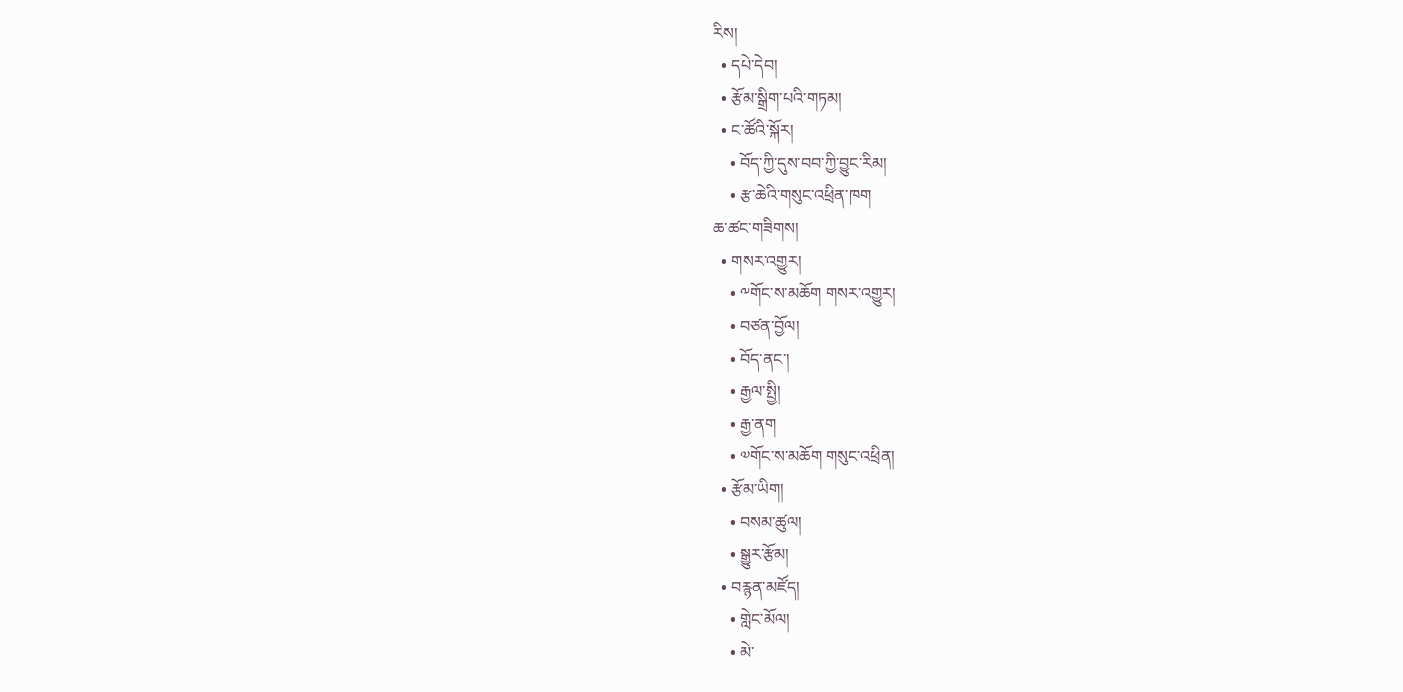རིས།
  • དཔེ་དེབ།
  • རྩོམ་སྒྲིག་པའི་གཏམ།
  • ང་ཚོའི་སྐོར།
    • བོད་ཀྱི་དུས་བབ་ཀྱི་བྱུང་རིམ།
    • རྩ་ཆེའི་གསུང་འཕྲིན་ཁག
ཆ་ཚང་གཟིགས།
  • གསར་འགྱུར།
    • ༸གོང་ས་མཆོག གསར་འགྱུར།
    • བཙན་བྱོལ།
    • བོད་ནང་།
    • རྒྱལ་སྤྱི།
    • རྒྱ་ནག
    • ༧གོང་ས་མཆོག གསུང་འཕྲིན།
  • རྩོམ་ཡིག།
    • བསམ་ཚུལ།
    • སྒྱུར་རྩོམ།
  • བརྙན་མཛོད།
    • གླེང་མོལ།
    • མེ་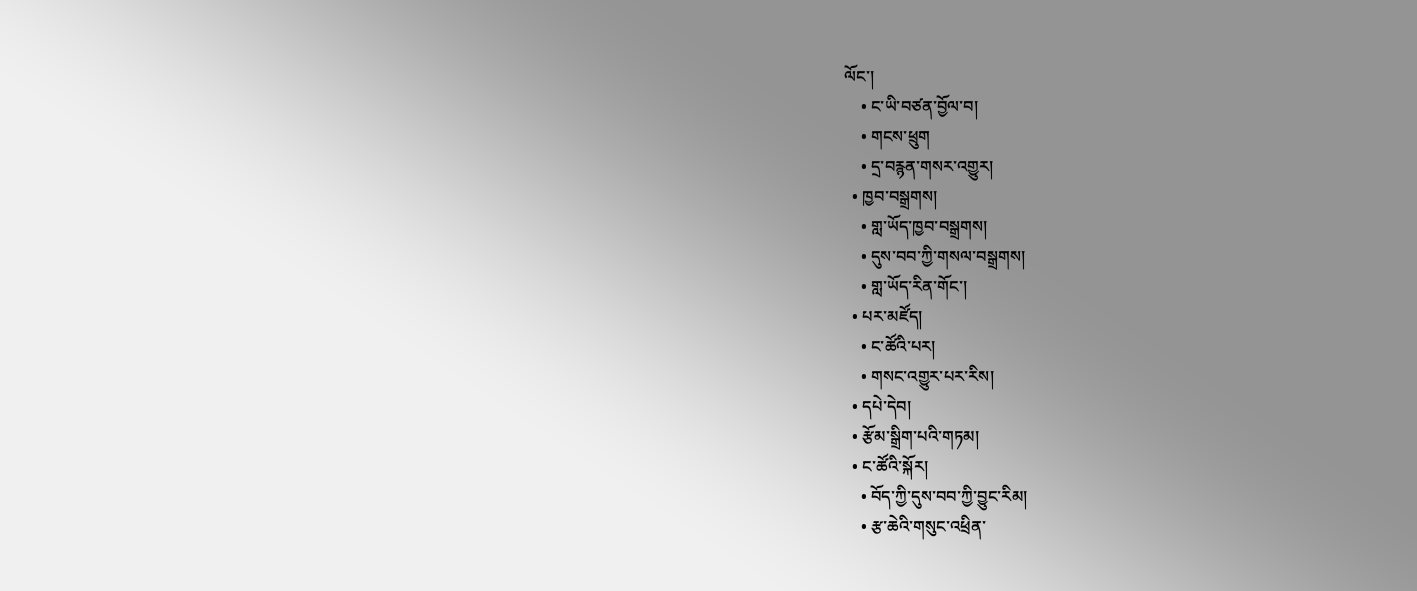ལོང་།
    • ང་ཡི་བཙན་བྱོལ་བ།
    • གངས་ཕྲུག
    • དྲ་བརྙན་གསར་འགྱུར།
  • ཁྱབ་བསྒྲགས།
    • གླ་ཡོད་ཁྱབ་བསྒྲགས།
    • དུས་བབ་ཀྱི་གསལ་བསྒྲགས།
    • གླ་ཡོད་རིན་གོང་།
  • པར་མཛོད།
    • ང་ཚོའི་པར།
    • གསང་འགྱུར་པར་རིས།
  • དཔེ་དེབ།
  • རྩོམ་སྒྲིག་པའི་གཏམ།
  • ང་ཚོའི་སྐོར།
    • བོད་ཀྱི་དུས་བབ་ཀྱི་བྱུང་རིམ།
    • རྩ་ཆེའི་གསུང་འཕྲིན་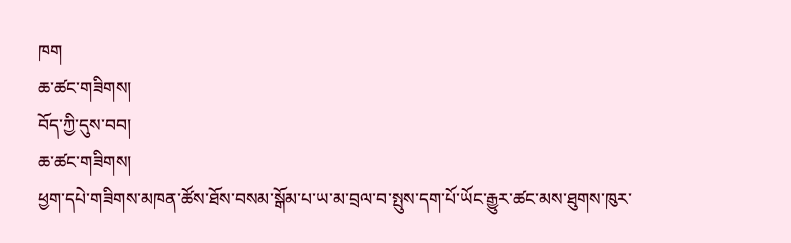ཁག
ཆ་ཚང་གཟིགས།
བོད་ཀྱི་དུས་བབ།
ཆ་ཚང་གཟིགས།
ཕྱག་དཔེ་གཟིགས་མཁན་ཚོས་ཐོས་བསམ་སྒོམ་པ་ཡ་མ་བྲལ་བ་སྤུས་དག་པོ་ཡོང་རྒྱུར་ཚང་མས་ཐུགས་ཁུར་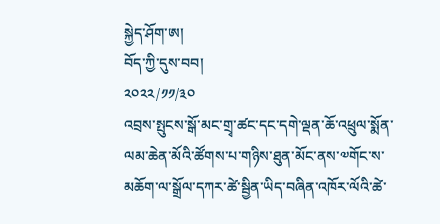སྐྱེད་ཤོག་ཨ།
བོད་ཀྱི་དུས་བབ།
༢༠༢༢/༡༡/༣༠
འབྲས་སྤུངས་སྒོ་མང་གྲྭ་ཚང་དང་དགེ་ལྡན་ཆོ་འཕྲུལ་སྨོན་ལམ་ཆེན་མོའི་ཚོགས་པ་གཉིས་ཐུན་མོང་ནས་༧གོང་ས་མཆོག་ལ་སྒྲོལ་དཀར་ཚེ་སྦྱིན་ཡིད་བཞིན་འཁོར་ལོའི་ཚེ་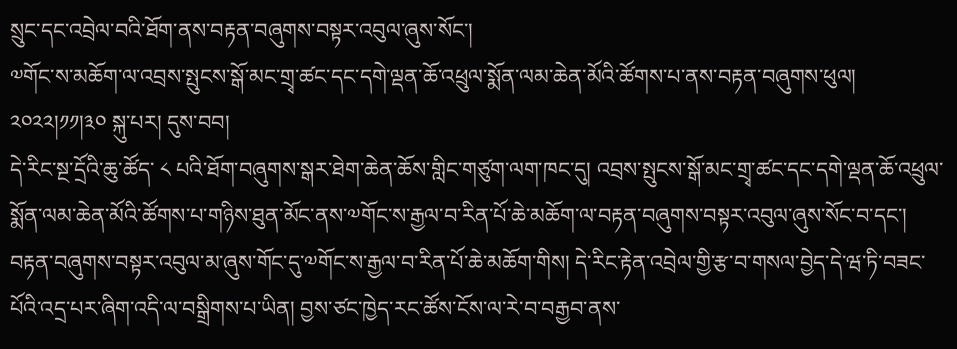སྲུང་དང་འབྲེལ་བའི་ཐོག་ནས་བརྟན་བཞུགས་བསྟར་འབུལ་ཞུས་སོང་།
༧གོང་ས་མཆོག་ལ་འབྲས་སྤུངས་སྒོ་མང་གྲྭ་ཚང་དང་དགེ་ལྡན་ཆོ་འཕྲུལ་སྨོན་ལམ་ཆེན་མོའི་ཚོགས་པ་ནས་བརྟན་བཞུགས་ཕུལ། ༢༠༢༢།༡༡།༣༠ སྐུ་པར། དུས་བབ།
དེ་རིང་སྔ་དྲོའི་ཆུ་ཚོད་ ༨ པའི་ཐོག་བཞུགས་སྒར་ཐེག་ཆེན་ཆོས་གླིང་གཙུག་ལག་ཁང་དུ། འབྲས་སྤུངས་སྒོ་མང་གྲྭ་ཚང་དང་དགེ་ལྡན་ཆོ་འཕྲུལ་སྨོན་ལམ་ཆེན་མོའི་ཚོགས་པ་གཉིས་ཐུན་མོང་ནས་༧གོང་ས་རྒྱལ་བ་རིན་པོ་ཆེ་མཆོག་ལ་བརྟན་བཞུགས་བསྟར་འབུལ་ཞུས་སོང་བ་དང་། བརྟན་བཞུགས་བསྟར་འབུལ་མ་ཞུས་གོང་དུ་༧གོང་ས་རྒྱལ་བ་རིན་པོ་ཆེ་མཆོག་གིས། དེ་རིང་རྟེན་འབྲེལ་གྱི་རྩ་བ་གསལ་བྱེད་དེ་ཝ་ཏི་བཟང་པོའི་འདྲ་པར་ཞིག་འདི་ལ་བསྒྲིགས་པ་ཡིན། བྱས་ཙང་ཁྱེད་རང་ཚོས་ངོས་ལ་རེ་བ་བརྒྱབ་ནས་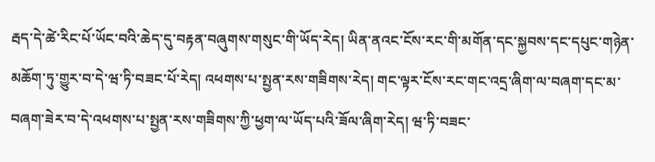རྦད་དེ་ཚེ་རིང་པོ་ཡོང་བའི་ཆེད་དུ་བརྟན་བཞུགས་གསུང་གི་ཡོད་རེད། ཡིན་ནའང་ངོས་རང་གི་མགོན་དང་སྐྱབས་དང་དཔུང་གཉེན་མཆོག་ཏུ་གྱུར་བ་དེ་ཝ་ཏི་བཟང་པོ་རེད། འཕགས་པ་སྤྱན་རས་གཟིགས་རེད། གང་ལྟར་ངོས་རང་གང་འདྲ་ཞིག་ལ་བཞག་དང་མ་བཞག་ཟེར་བ་དེ་འཕགས་པ་སྤྱན་རས་གཟིགས་ཀྱི་ཕྱག་ལ་ཡོད་པའི་ཟོལ་ཞིག་རེད། ཝ་ཏི་བཟང་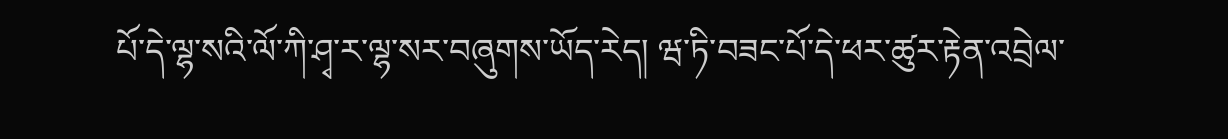པོ་དེ་ལྷ་སའི་ལོ་ཀི་ཤྭ་ར་ལྷ་སར་བཞུགས་ཡོད་རེད། ཝ་ཏི་བཟང་པོ་དེ་ཕར་ཚུར་རྟེན་འབྲེལ་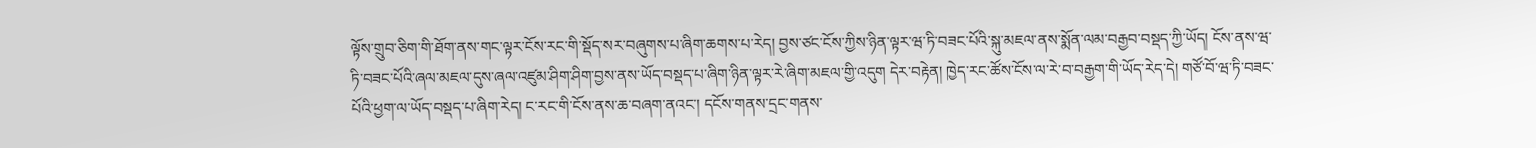ལྟོས་གྲུབ་ཅིག་གི་ཐོག་ནས་གང་ལྟར་ངོས་རང་གི་སྡོད་སར་བཞུགས་པ་ཞིག་ཆགས་པ་རེད། བྱས་ཙང་ངོས་ཀྱིས་ཉིན་ལྟར་ཝ་ཏི་བཟང་པོའི་སྐུ་མཇལ་ནས་སྨོན་ལམ་བརྒྱབ་བསྡད་ཀྱི་ཡོད། ངོས་ནས་ཝ་ཏི་བཟང་པོའི་ཞལ་མཇལ་དུས་ཞལ་འཛུམ་ཤིག་ཤིག་བྱས་ནས་ཡོད་བསྡད་པ་ཞིག་ཉིན་ལྟར་རེ་ཞིག་མཇལ་གྱི་འདུག དེར་བརྟེན། ཁྱེད་རང་ཚོས་ངོས་ལ་རེ་བ་བརྒྱག་གི་ཡོད་རེད་དེ། གཙོ་བོ་ཝ་ཏི་བཟང་པོའི་ཕྱག་ལ་ཡོད་བསྡད་པ་ཞིག་རེད། ང་རང་གི་ངོས་ནས་ཆ་བཞག་ནའང་། དངོས་གནས་དྲང་གནས་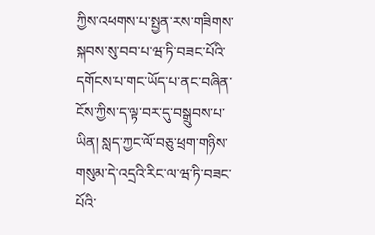ཀྱིས་འཕགས་པ་སྤྱན་རས་གཟིགས་སྐབས་སུ་བབ་པ་ཝ་ཏི་བཟང་པོའི་དགོངས་པ་གང་ཡོད་པ་ནང་བཞིན་ངོས་ཀྱིས་ད་ལྟ་བར་དུ་བསྒྲུབས་པ་ཡིན། སླད་ཀྱང་ལོ་བཅུ་ཕྲག་གཉིས་གསུམ་དེ་འདྲའི་རིང་ལ་ཝ་ཏི་བཟང་པོའི་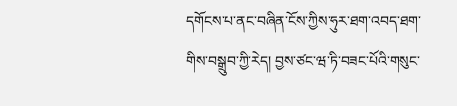དགོངས་པ་ནང་བཞིན་ངོས་ཀྱིས་ཧུར་ཐག་འབད་ཐག་གིས་བསྒྲུབ་ཀྱི་རེད། བྱས་ཙང་ཝ་ཏི་བཟང་པོའི་གསུང་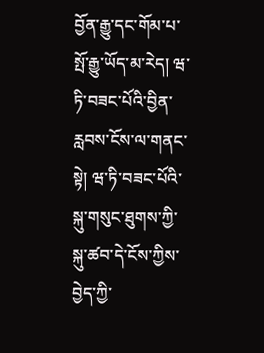བྱོན་རྒྱུ་དང་གོམ་པ་སྤོ་རྒྱུ་ཡོད་མ་རེད། ཝ་ཏི་བཟང་པོའི་བྱིན་རླབས་ངོས་ལ་གནང་སྟེ། ཝ་ཏི་བཟང་པོའི་སྐུ་གསུང་ཐུགས་ཀྱི་སྐུ་ཚབ་དེ་ངོས་ཀྱིས་བྱེད་ཀྱི་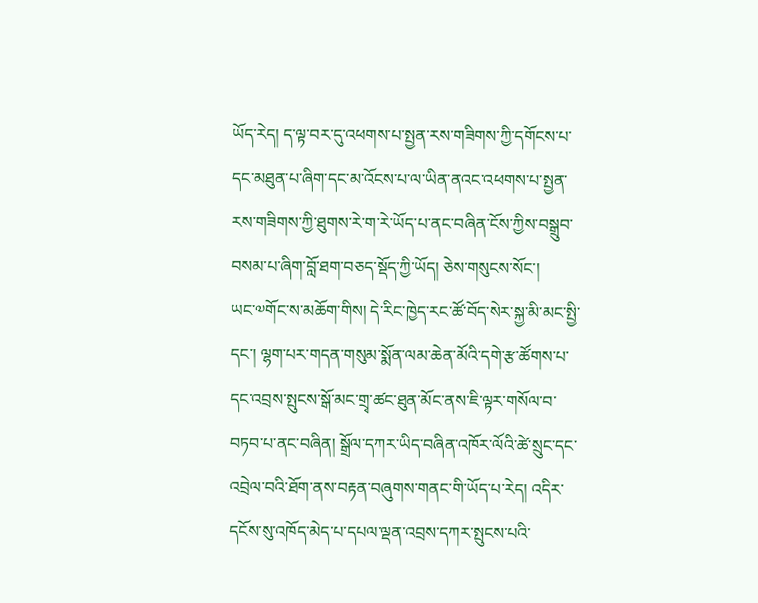ཡོད་རེད། ད་ལྟ་བར་དུ་འཕགས་པ་སྤྱན་རས་གཟིགས་ཀྱི་དགོངས་པ་དང་མཐུན་པ་ཞིག་དང་མ་འོངས་པ་ལ་ཡིན་ནའང་འཕགས་པ་སྤྱན་རས་གཟིགས་ཀྱི་ཐུགས་རེ་ག་རེ་ཡོད་པ་ནང་བཞིན་ངོས་ཀྱིས་བསྒྲུབ་བསམ་པ་ཞིག་བློ་ཐག་བཅད་སྡོད་ཀྱི་ཡོད། ཅེས་གསུངས་སོང་།
ཡང་༧གོང་ས་མཆོག་གིས། དེ་རིང་ཁྱེད་རང་ཚོ་བོད་སེར་སྐྱ་མི་མང་སྤྱི་དང་། ལྷག་པར་གདན་གསུམ་སྨོན་ལམ་ཆེན་མོའི་དགེ་རྩ་ཚོགས་པ་དང་འབྲས་སྤུངས་སྒོ་མང་གྲྭ་ཚང་ཐུན་མོང་ནས་ཇི་ལྟར་གསོལ་བ་བཏབ་པ་ནང་བཞིན། སྒྲོལ་དཀར་ཡིད་བཞིན་འཁོར་ལོའི་ཚེ་སྲུང་དང་འབྲེལ་བའི་ཐོག་ནས་བརྟན་བཞུགས་གནང་གི་ཡོད་པ་རེད། འདིར་དངོས་སུ་འཁོད་མེད་པ་དཔལ་ལྡན་འབྲས་དཀར་སྤུངས་པའི་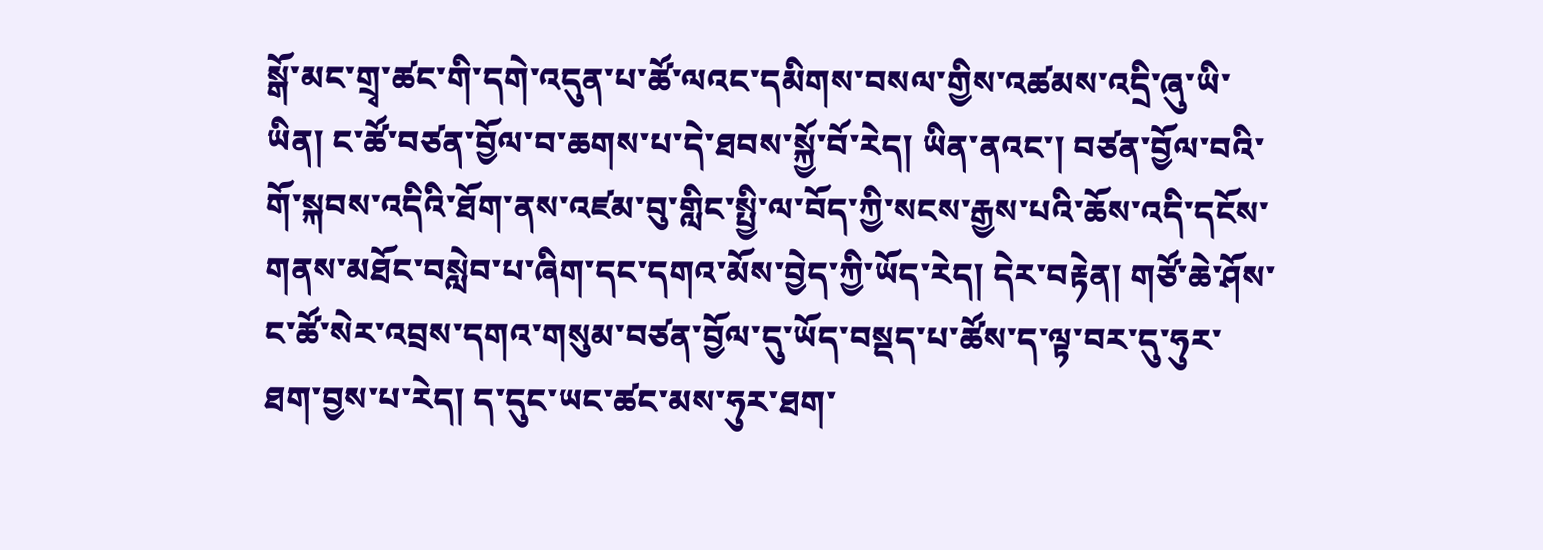སྒོ་མང་གྲྭ་ཚང་གི་དགེ་འདུན་པ་ཚོ་ལའང་དམིགས་བསལ་གྱིས་འཚམས་འདྲི་ཞུ་ཡི་ཡིན། ང་ཚོ་བཙན་བྱོལ་བ་ཆགས་པ་དེ་ཐབས་སྐྱོ་བོ་རེད། ཡིན་ནའང་། བཙན་བྱོལ་བའི་གོ་སྐབས་འདིའི་ཐོག་ནས་འཛམ་བུ་གླིང་སྤྱི་ལ་བོད་ཀྱི་སངས་རྒྱས་པའི་ཆོས་འདི་དངོས་གནས་མཐོང་བསླེབ་པ་ཞིག་དང་དགའ་མོས་བྱེད་ཀྱི་ཡོད་རེད། དེར་བརྟེན། གཙོ་ཆེ་ཤོས་ང་ཚོ་སེར་འབྲས་དགའ་གསུམ་བཙན་བྱོལ་དུ་ཡོད་བསྡད་པ་ཚོས་ད་ལྟ་བར་དུ་ཧུར་ཐག་བྱས་པ་རེད། ད་དུང་ཡང་ཚང་མས་ཧུར་ཐག་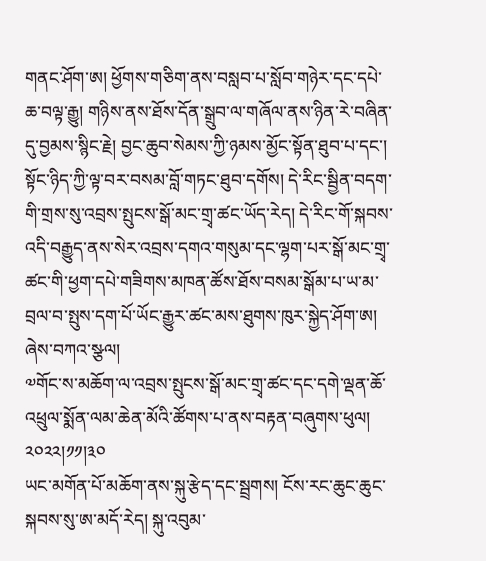གནང་ཤོག་ཨ། ཕྱོགས་གཅིག་ནས་བསླབ་པ་སློབ་གཉེར་དང་དཔེ་ཆ་བལྟ་རྒྱུ། གཉིས་ནས་ཐོས་དོན་སྒྲུབ་ལ་གཞོལ་ནས་ཉིན་རེ་བཞིན་དུ་བྱམས་སྙིང་རྗེ། བྱང་ཆུབ་སེམས་ཀྱི་ཉམས་མྱོང་སྟོན་ཐུབ་པ་དང་། སྟོང་ཉིད་ཀྱི་ལྟ་བར་བསམ་བློ་གཏང་ཐུབ་དགོས། དེ་རིང་སྦྱིན་བདག་གི་གྲས་སུ་འབྲས་སྤུངས་སྒོ་མང་གྲྭ་ཚང་ཡོད་རེད། དེ་རིང་གོ་སྐབས་འདི་བརྒྱུད་ནས་སེར་འབྲས་དགའ་གསུམ་དང་ལྷག་པར་སྒོ་མང་གྲྭ་ཚང་གི་ཕྱག་དཔེ་གཟིགས་མཁན་ཚོས་ཐོས་བསམ་སྒོམ་པ་ཡ་མ་བྲལ་བ་སྤུས་དག་པོ་ཡོང་རྒྱུར་ཚང་མས་ཐུགས་ཁུར་སྐྱེད་ཤོག་ཨ། ཞེས་བཀའ་སྩལ།
༧གོང་ས་མཆོག་ལ་འབྲས་སྤུངས་སྒོ་མང་གྲྭ་ཚང་དང་དགེ་ལྡན་ཆོ་འཕྲུལ་སྨོན་ལམ་ཆེན་མོའི་ཚོགས་པ་ནས་བརྟན་བཞུགས་ཕུལ། ༢༠༢༢།༡༡།༣༠
ཡང་མགོན་པོ་མཆོག་ནས་སྐུ་རྩེད་དང་སྦྲགས། ངོས་རང་ཆུང་ཆུང་སྐབས་སུ་ཨ་མདོ་རེད། སྐུ་འབུམ་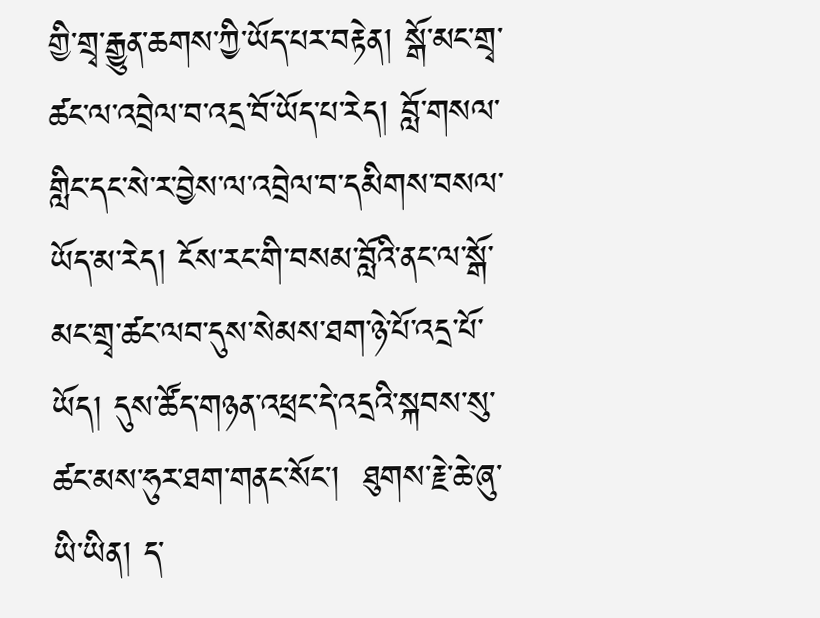གྱི་གྲྭ་རྒྱུན་ཆགས་ཀྱི་ཡོད་པར་བརྟེན། སྒོ་མང་གྲྭ་ཚང་ལ་འབྲེལ་བ་འདྲ་བོ་ཡོད་པ་རེད། བློ་གསལ་གླིང་དང་སེ་ར་བྱེས་ལ་འབྲེལ་བ་དམིགས་བསལ་ཡོད་མ་རེད། ངོས་རང་གི་བསམ་བློའི་ནང་ལ་སྒོ་མང་གྲྭ་ཚང་ལབ་དུས་སེམས་ཐག་ཉེ་པོ་འདྲ་པོ་ཡོད། དུས་ཚོད་གཉན་འཕྲང་དེ་འདྲའི་སྐབས་སུ་ཚང་མས་ཧུར་ཐག་གནང་སོང་།  ཐུགས་རྗེ་ཆེ་ཞུ་ཡི་ཡིན། ད་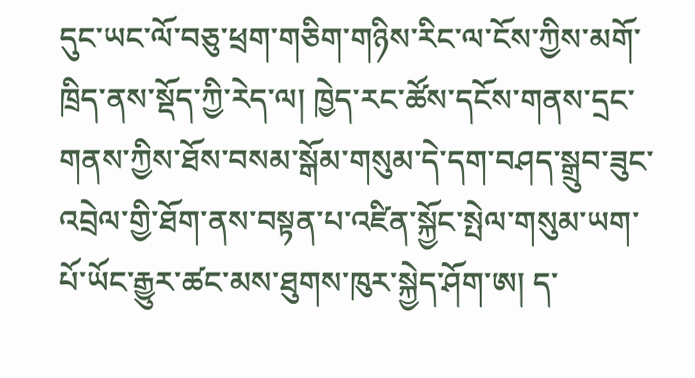དུང་ཡང་ལོ་བཅུ་ཕྲག་གཅིག་གཉིས་རིང་ལ་ངོས་ཀྱིས་མགོ་ཁྲིད་ནས་སྡོད་ཀྱི་རེད་ལ། ཁྱེད་རང་ཚོས་དངོས་གནས་དྲང་གནས་ཀྱིས་ཐོས་བསམ་སྒོམ་གསུམ་དེ་དག་བཤད་སྒྲུབ་ཟུང་འབྲེལ་གྱི་ཐོག་ནས་བསྟན་པ་འཛིན་སྐྱོང་སྤེལ་གསུམ་ཡག་པོ་ཡོང་རྒྱུར་ཚང་མས་ཐུགས་ཁུར་སྐྱེད་ཤོག་ཨ། ད་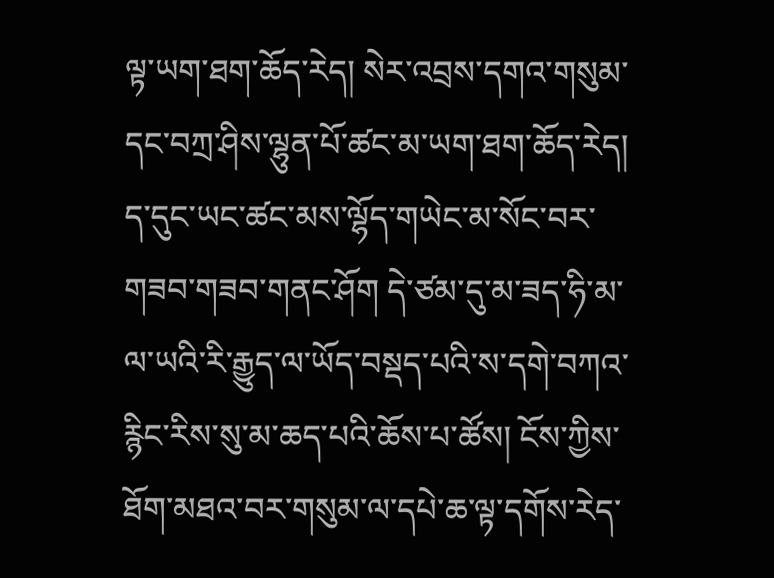ལྟ་ཡག་ཐག་ཆོད་རེད། སེར་འབྲས་དགའ་གསུམ་དང་བཀྲ་ཤིས་ལྷུན་པོ་ཚང་མ་ཡག་ཐག་ཆོད་རེད། ད་དུང་ཡང་ཚང་མས་ལྷོད་གཡེང་མ་སོང་བར་གཟབ་གཟབ་གནང་ཤོག དེ་ཙམ་དུ་མ་ཟད་ཧི་མ་ལ་ཡའི་རི་རྒྱུད་ལ་ཡོད་བསྡད་པའི་ས་དགེ་བཀའ་རྙིང་རིས་སུ་མ་ཆད་པའི་ཆོས་པ་ཚོས། ངོས་ཀྱིས་ཐོག་མཐའ་བར་གསུམ་ལ་དཔེ་ཆ་ལྟ་དགོས་རེད་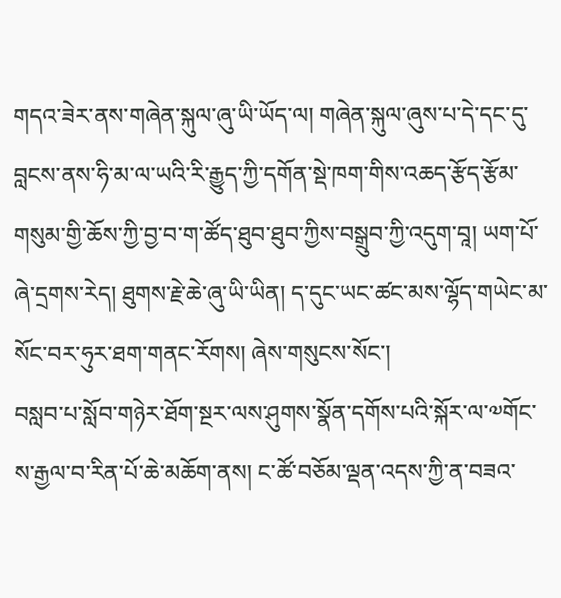གདའ་ཟེར་ནས་གཞེན་སྐུལ་ཞུ་ཡི་ཡོད་ལ། གཞེན་སྐུལ་ཞུས་པ་དེ་དང་དུ་བླངས་ནས་ཧི་མ་ལ་ཡའི་རི་རྒྱུད་ཀྱི་དགོན་སྡེ་ཁག་གིས་འཆད་རྩོད་རྩོམ་གསུམ་གྱི་ཆོས་ཀྱི་བྱ་བ་ག་ཚོད་ཐུབ་ཐུབ་ཀྱིས་བསྒྲུབ་ཀྱི་འདུག་བཱ། ཡག་པོ་ཞེ་དྲགས་རེད། ཐུགས་རྗེ་ཆེ་ཞུ་ཡི་ཡིན། ད་དུང་ཡང་ཚང་མས་ལྷོད་གཡེང་མ་སོང་བར་ཧུར་ཐག་གནང་རོགས། ཞེས་གསུངས་སོང་།
བསླབ་པ་སློབ་གཉེར་ཐོག་སྔར་ལས་ཤུགས་སྣོན་དགོས་པའི་སྐོར་ལ་༧གོང་ས་རྒྱལ་བ་རིན་པོ་ཆེ་མཆོག་ནས། ང་ཚོ་བཅོམ་ལྡན་འདས་ཀྱི་ན་བཟའ་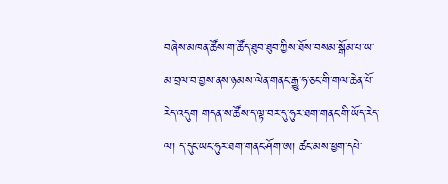བཞེས་མཁན་ཚོས་ག་ཚོད་ཐུབ་ཐུབ་ཀྱིས་ཐོས་བསམ་སྒོམ་པ་ཡ་མ་བྲལ་བ་བྱས་ནས་ཉམས་ལེན་གནང་རྒྱུ་ཧ་ཅང་གི་གལ་ཆེན་པོ་རེད་འདུག གདན་ས་ཚོས་ད་ལྟ་བར་དུ་ཧུར་ཐག་གནང་གི་ཡོད་རེད་ལ། ད་དུང་ཡང་ཧུར་ཐག་གནང་ཤོག་ཨ། ཚང་མས་ཕྱག་དཔེ་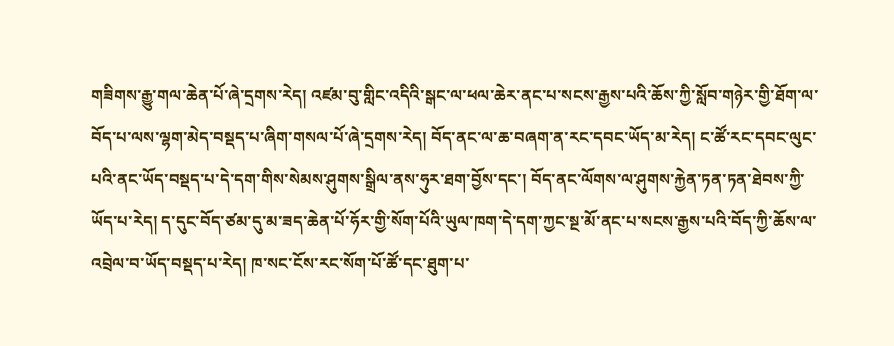གཟིགས་རྒྱུ་གལ་ཆེན་པོ་ཞེ་དྲགས་རེད། འཛམ་བུ་གླིང་འདིའི་སྒང་ལ་ཕལ་ཆེར་ནང་པ་སངས་རྒྱས་པའི་ཆོས་ཀྱི་སློབ་གཉེར་གྱི་ཐོག་ལ་བོད་པ་ལས་ལྷག་མེད་བསྡད་པ་ཞིག་གསལ་པོ་ཞེ་དྲགས་རེད། བོད་ནང་ལ་ཆ་བཞག་ན་རང་དབང་ཡོད་མ་རེད། ང་ཚོ་རང་དབང་ལུང་པའི་ནང་ཡོད་བསྡད་པ་དེ་དག་གིས་སེམས་ཤུགས་སྒྲིལ་ནས་ཧུར་ཐག་བྱོས་དང་། བོད་ནང་ལོགས་ལ་ཤུགས་རྐྱེན་ཏན་ཏན་ཐེབས་ཀྱི་ཡོད་པ་རེད། ད་དུང་བོད་ཙམ་དུ་མ་ཟད་ཆེན་པོ་ཧོར་གྱི་སོག་པོའི་ཡུལ་ཁག་དེ་དག་ཀྱང་སྔ་མོ་ནང་པ་སངས་རྒྱས་པའི་བོད་ཀྱི་ཆོས་ལ་འབྲེལ་བ་ཡོད་བསྡད་པ་རེད། ཁ་སང་ངོས་རང་སོག་པོ་ཚོ་དང་ཐུག་པ་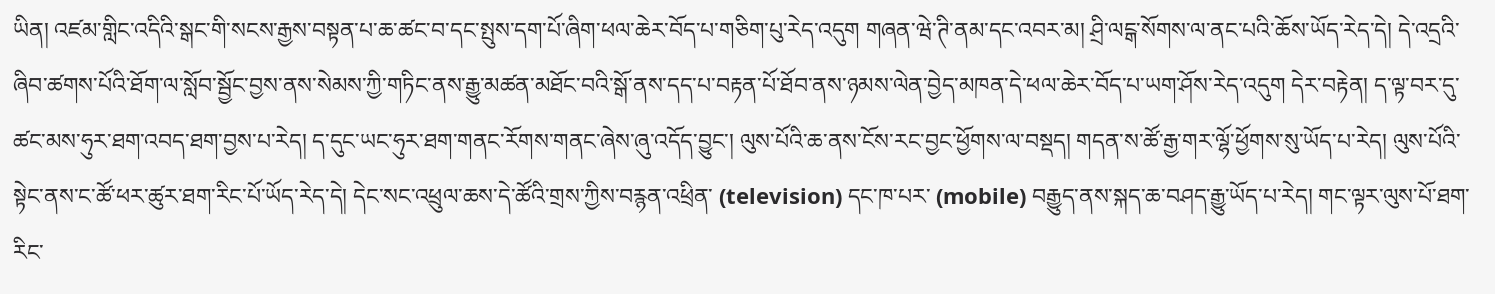ཡིན། འཛམ་གླིང་འདིའི་སྒང་གི་སངས་རྒྱས་བསྟན་པ་ཆ་ཚང་བ་དང་སྤུས་དག་པོ་ཞིག་ཕལ་ཆེར་བོད་པ་གཅིག་པུ་རེད་འདུག གཞན་ཝེ་ཊི་ནམ་དང་འབར་མ། ཤྲི་ལངྒ་སོགས་ལ་ནང་པའི་ཆོས་ཡོད་རེད་དེ། དེ་འདྲའི་ཞིབ་ཚགས་པོའི་ཐོག་ལ་སློབ་སྦྱོང་བྱས་ནས་སེམས་ཀྱི་གཏིང་ནས་རྒྱུ་མཚན་མཐོང་བའི་སྒོ་ནས་དད་པ་བརྟན་པོ་ཐོབ་ནས་ཉམས་ལེན་བྱེད་མཁན་དེ་ཕལ་ཆེར་བོད་པ་ཡག་ཤོས་རེད་འདུག དེར་བརྟེན། ད་ལྟ་བར་དུ་ཚང་མས་ཧུར་ཐག་འབད་ཐག་བྱས་པ་རེད། ད་དུང་ཡང་ཧུར་ཐག་གནང་རོགས་གནང་ཞེས་ཞུ་འདོད་བྱུང་། ལུས་པོའི་ཆ་ནས་ངོས་རང་བྱང་ཕྱོགས་ལ་བསྡད། གདན་ས་ཚོ་རྒྱ་གར་ལྷོ་ཕྱོགས་སུ་ཡོད་པ་རེད། ལུས་པོའི་སྟེང་ནས་ང་ཚོ་ཕར་ཚུར་ཐག་རིང་པོ་ཡོད་རེད་དེ། དེང་སང་འཕྲུལ་ཆས་དེ་ཚོའི་གྲས་ཀྱིས་བརྙན་འཕྲིན་ (television) དང་ཁ་པར་ (mobile) བརྒྱུད་ནས་སྐད་ཆ་བཤད་རྒྱུ་ཡོད་པ་རེད། གང་ལྟར་ལུས་པོ་ཐག་རིང་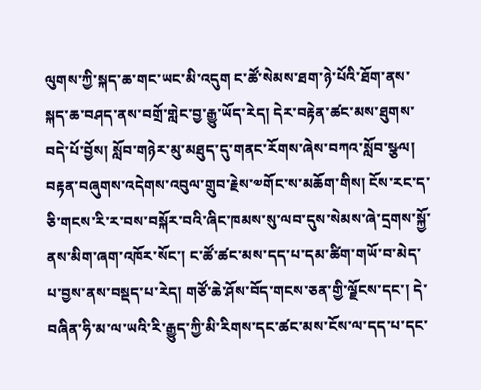ལུགས་ཀྱི་སྐད་ཆ་གང་ཡང་མི་འདུག ང་ཚོ་སེམས་ཐག་ཉེ་པོའི་ཐོག་ནས་སྐད་ཆ་བཤད་ནས་བགྲོ་གླེང་བྱ་རྒྱུ་ཡོད་རེད། དེར་བརྟེན་ཚང་མས་ཐུགས་བདེ་པོ་བྱོས། སློབ་གཉེར་མུ་མཐུད་དུ་གནང་རོགས་ཞེས་བཀའ་སློབ་སྩལ།
བརྟན་བཞུགས་འདེགས་འབུལ་གྲུབ་རྗེས་༧གོང་ས་མཆོག་གིས། ངོས་རང་ད་ཅི་གངས་རི་ར་བས་བསྐོར་བའི་ཞིང་ཁམས་སུ་ལབ་དུས་སེམས་ཞེ་དྲགས་སྐྱོ་ནས་མིག་ཞག་འཁོར་སོང་། ང་ཚོ་ཚང་མས་དད་པ་དམ་ཚིག་གཡོ་བ་མེད་པ་བྱས་ནས་བསྡད་པ་རེད། གཙོ་ཆེ་ཤོས་བོད་གངས་ཅན་གྱི་ལྗོངས་དང་། དེ་བཞིན་ཧི་མ་ལ་ཡའི་རི་རྒྱུད་ཀྱི་མི་རིགས་དང་ཚང་མས་ངོས་ལ་དད་པ་དང་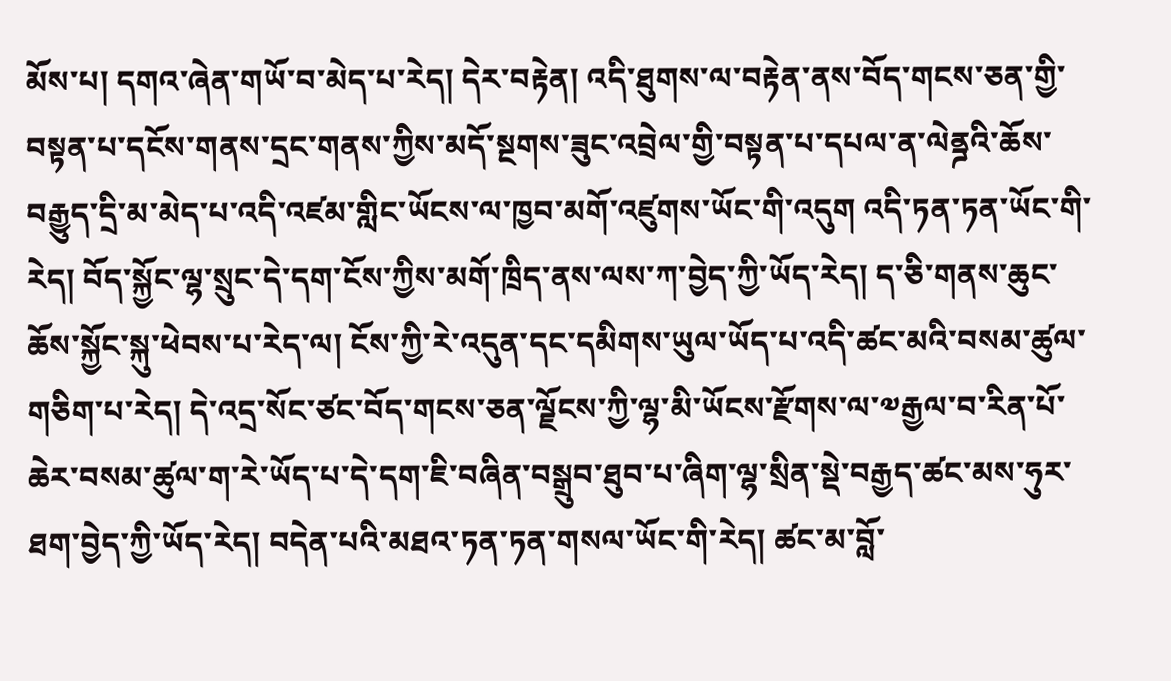མོས་པ། དགའ་ཞེན་གཡོ་བ་མེད་པ་རེད། དེར་བརྟེན། འདི་ཐུགས་ལ་བརྟེན་ནས་བོད་གངས་ཅན་གྱི་བསྟན་པ་དངོས་གནས་དྲང་གནས་ཀྱིས་མདོ་སྔགས་ཟུང་འབྲེལ་གྱི་བསྟན་པ་དཔལ་ན་ལེནྜའི་ཆོས་བརྒྱུད་དྲི་མ་མེད་པ་འདི་འཛམ་གླིང་ཡོངས་ལ་ཁྱབ་མགོ་འཛུགས་ཡོང་གི་འདུག འདི་ཏན་ཏན་ཡོང་གི་རེད། བོད་སྐྱོང་ལྷ་སྲུང་དེ་དག་ངོས་ཀྱིས་མགོ་ཁྲིད་ནས་ལས་ཀ་བྱེད་ཀྱི་ཡོད་རེད། ད་ཅི་གནས་ཆུང་ཆོས་སྐྱོང་སྐུ་ཕེབས་པ་རེད་ལ། ངོས་ཀྱི་རེ་འདུན་དང་དམིགས་ཡུལ་ཡོད་པ་འདི་ཚང་མའི་བསམ་ཚུལ་གཅིག་པ་རེད། དེ་འདྲ་སོང་ཙང་བོད་གངས་ཅན་ལྗོངས་ཀྱི་ལྷ་མི་ཡོངས་རྫོགས་ལ་༧རྒྱལ་བ་རིན་པོ་ཆེར་བསམ་ཚུལ་ག་རེ་ཡོད་པ་དེ་དག་ཇི་བཞིན་བསྒྲུབ་ཐུབ་པ་ཞིག་ལྷ་སྲིན་སྡེ་བརྒྱད་ཚང་མས་ཧུར་ཐག་བྱེད་ཀྱི་ཡོད་རེད། བདེན་པའི་མཐའ་ཏན་ཏན་གསལ་ཡོང་གི་རེད། ཚང་མ་བློ་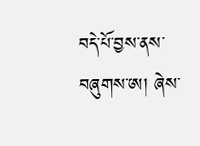བདེ་པོ་བྱས་ནས་བཞུགས་ཨ། ཞེས་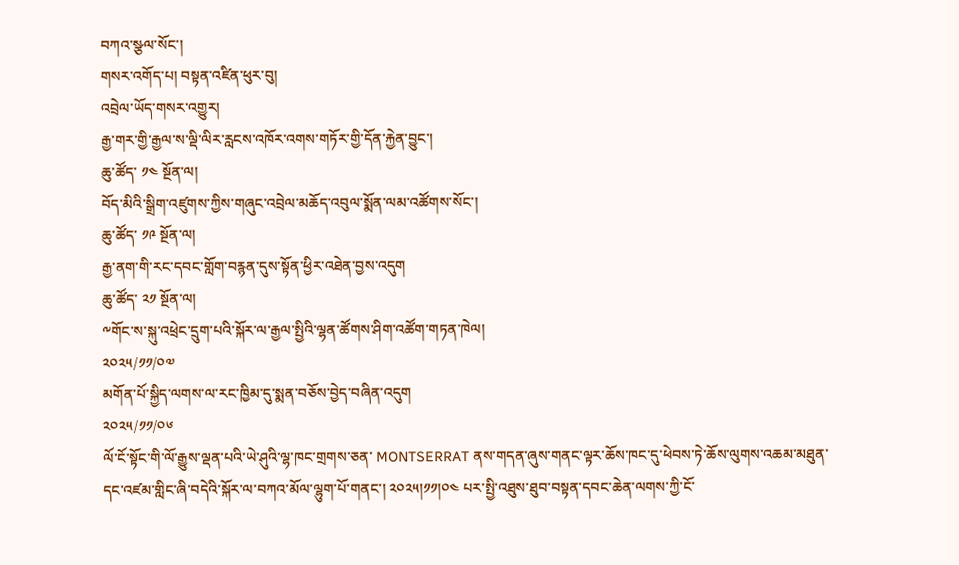བཀའ་སྩལ་སོང་།
གསར་འགོད་པ། བསྟན་འཛིན་ཕུར་བུ།
འབྲེལ་ཡོད་གསར་འགྱུར།
རྒྱ་གར་གྱི་རྒྱལ་ས་ལྡི་ལིར་རླངས་འཁོར་འགས་གཏོར་གྱི་དོན་རྐྱེན་བྱུང་།
ཆུ་ཚོད་ ༡༤ སྔོན་ལ།
བོད་མིའི་སྒྲིག་འཛུགས་ཀྱིས་གཞུང་འབྲེལ་མཆོད་འབུལ་སྨོན་ལམ་འཚོགས་སོང་།
ཆུ་ཚོད་ ༡༩ སྔོན་ལ།
རྒྱ་ནག་གི་རང་དབང་གློག་བརྙན་དུས་སྟོན་ཕྱིར་འཐེན་བྱས་འདུག
ཆུ་ཚོད་ ༢༡ སྔོན་ལ།
༸གོང་ས་སྐུ་འཕྲེང་དྲུག་པའི་སྐོར་ལ་རྒྱལ་སྤྱིའི་ལྷན་ཚོགས་ཤིག་འཚོག་གཏན་ཁེལ།
༢༠༢༥/༡༡/༠༧
མགོན་པོ་སྐྱིད་ལགས་ལ་རང་ཁྱིམ་དུ་སྨན་བཅོས་བྱེད་བཞིན་འདུག
༢༠༢༥/༡༡/༠༦
ལོ་ངོ་སྟོང་གི་ལོ་རྒྱུས་ལྡན་པའི་ཡེ་ཤུའི་ལྷ་ཁང་གྲགས་ཅན་ MONTSERRAT ནས་གདན་ཞུས་གནང་ལྟར་ཆོས་ཁང་དུ་ཕེབས་ཏེ་ཆོས་ལུགས་འཆམ་མཐུན་དང་འཛམ་གླིང་ཞི་བདེའི་སྐོར་ལ་བཀའ་མོལ་ལྷུག་པོ་གནང་། ༢༠༢༥།༡༡།༠༤ པར་སྤྱི་འཐུས་ཐུབ་བསྟན་དབང་ཆེན་ལགས་ཀྱི་ངོ་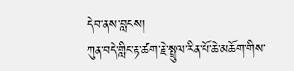དེབ་ནས་བླངས།
ཀུན་བདེ་གླིང་རྟ་ཚག་རྗེ་སྤྲུལ་རིན་པོ་ཆེ་མཆོག་གིས་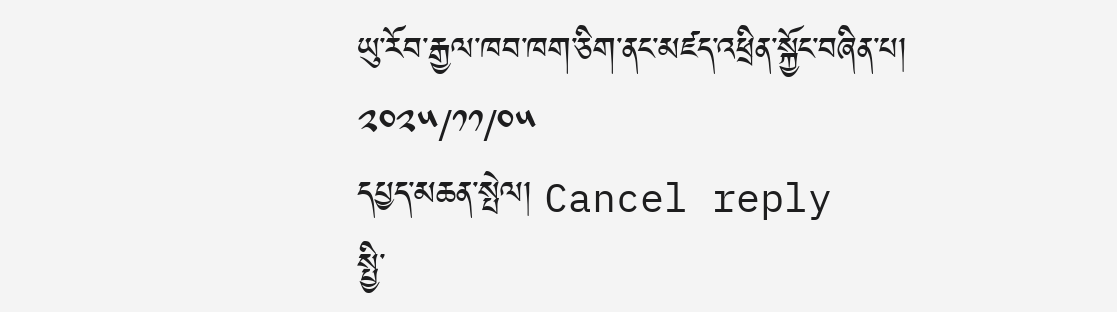ཡུ་རོབ་རྒྱལ་ཁབ་ཁག་ཅིག་ནང་མཛད་འཕྲིན་སྐྱོང་བཞིན་པ།
༢༠༢༥/༡༡/༠༥
དཔྱད་མཆན་སྤེལ། Cancel reply
སྤྱི་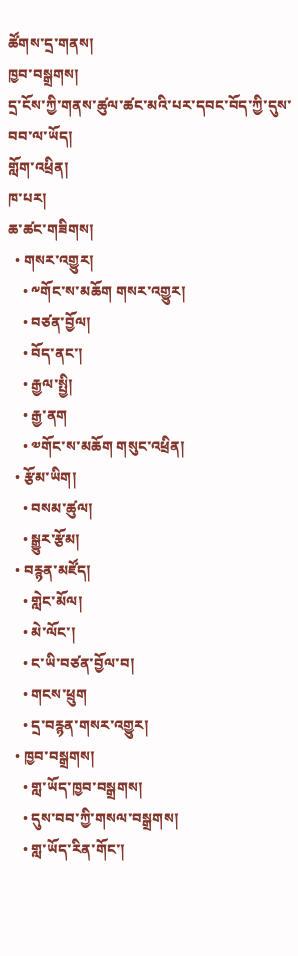ཚོགས་དྲ་གནས།
ཁྱབ་བསྒྲགས།
དྲ་ངོས་ཀྱི་གནས་ཚུལ་ཚང་མའི་པར་དབང་བོད་ཀྱི་དུས་བབ་ལ་ཡོད།
གློག་འཕྲིན།
ཁ་པར།
ཆ་ཚང་གཟིགས།
  • གསར་འགྱུར།
    • ༸གོང་ས་མཆོག གསར་འགྱུར།
    • བཙན་བྱོལ།
    • བོད་ནང་།
    • རྒྱལ་སྤྱི།
    • རྒྱ་ནག
    • ༧གོང་ས་མཆོག གསུང་འཕྲིན།
  • རྩོམ་ཡིག།
    • བསམ་ཚུལ།
    • སྒྱུར་རྩོམ།
  • བརྙན་མཛོད།
    • གླེང་མོལ།
    • མེ་ལོང་།
    • ང་ཡི་བཙན་བྱོལ་བ།
    • གངས་ཕྲུག
    • དྲ་བརྙན་གསར་འགྱུར།
  • ཁྱབ་བསྒྲགས།
    • གླ་ཡོད་ཁྱབ་བསྒྲགས།
    • དུས་བབ་ཀྱི་གསལ་བསྒྲགས།
    • གླ་ཡོད་རིན་གོང་།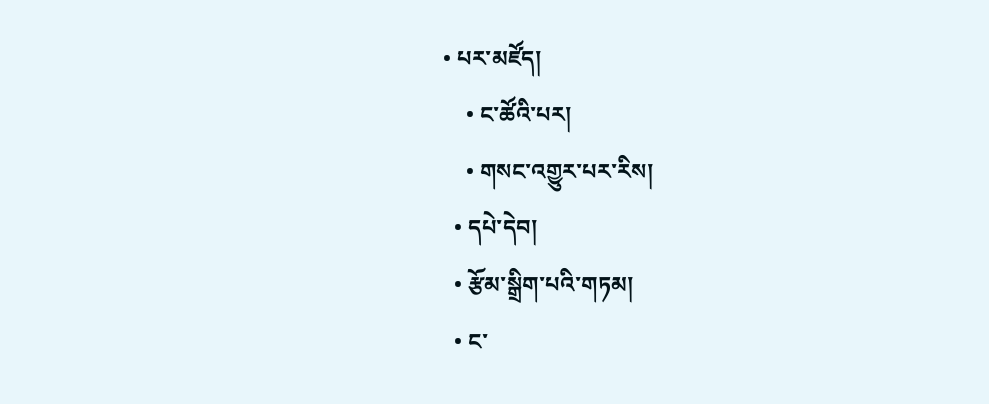• པར་མཛོད།
    • ང་ཚོའི་པར།
    • གསང་འགྱུར་པར་རིས།
  • དཔེ་དེབ།
  • རྩོམ་སྒྲིག་པའི་གཏམ།
  • ང་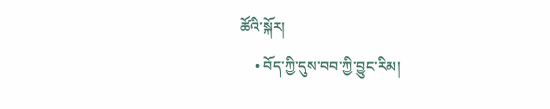ཚོའི་སྐོར།
    • བོད་ཀྱི་དུས་བབ་ཀྱི་བྱུང་རིམ།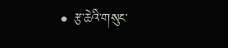• རྩ་ཆེའི་གསུང་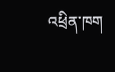འཕྲིན་ཁག